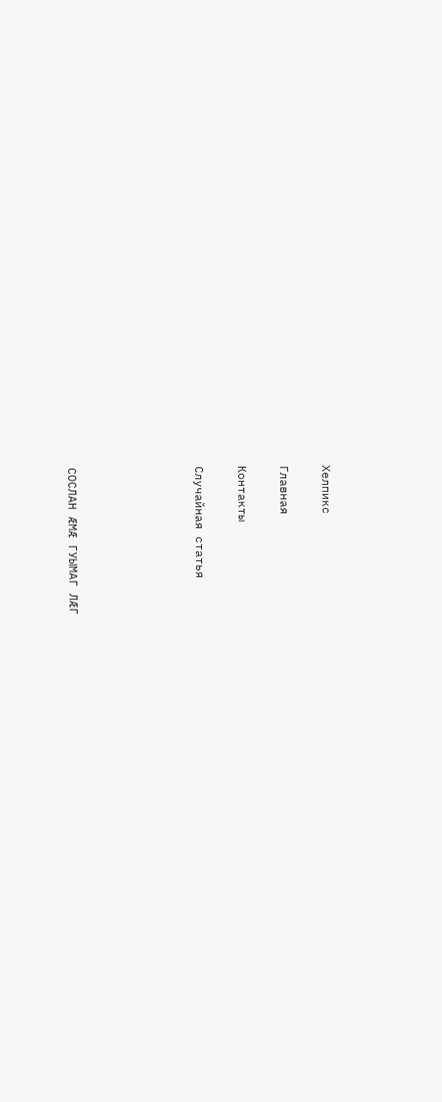Хелпикс

Главная

Контакты

Случайная статья





СОСЛАН ÆМÆ ГУЫМАГ ЛÆГ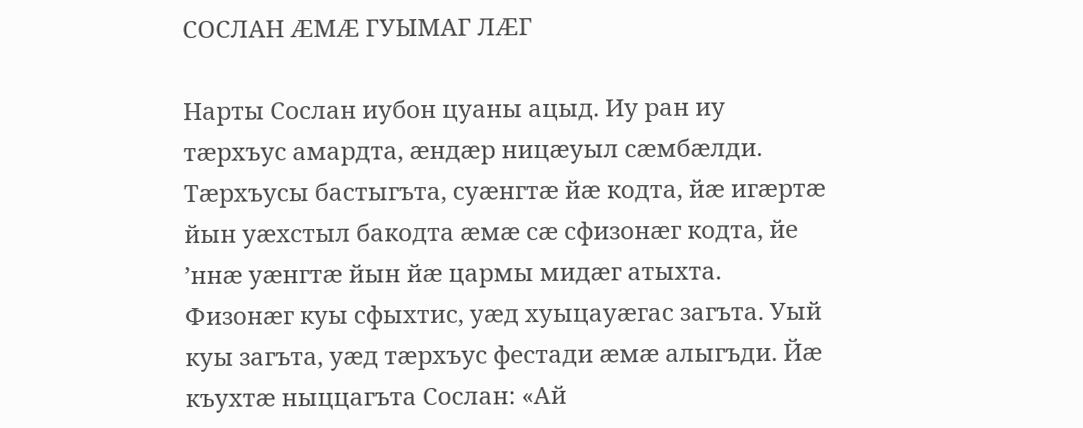СОСЛАН ÆМÆ ГУЫМАГ ЛÆГ

Нарты Сослан иубон цуаны ацыд. Иу ран иу тæрхъус амардта, æндæр ницæуыл сæмбæлди. Тæрхъусы бастыгъта, суæнгтæ йæ кодта, йæ игæртæ йын уæхстыл бакодта æмæ сæ сфизонæг кодта, йе ’ннæ уæнгтæ йын йæ цармы мидæг атыхта. Физонæг куы сфыхтис, уæд хуыцауæгас загъта. Уый куы загъта, уæд тæрхъус фестади æмæ алыгъди. Йæ къухтæ ныццагъта Сослан: «Ай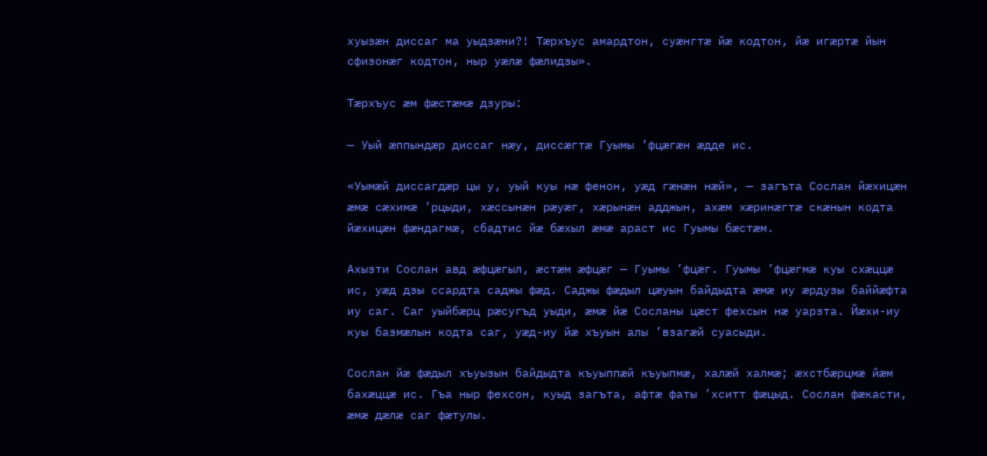хуызæн диссаг ма уыдзæни?! Тæрхъус амардтон, суæнгтæ йæ кодтон, йæ игæртæ йын сфизонæг кодтон, ныр уæлæ фæлидзы».

Тæрхъус æм фæстæмæ дзуры:

— Уый æппындæр диссаг нæу, диссæгтæ Гуымы ’фцæгæн æдде ис.

«Уымæй диссагдæр цы у, уый куы нæ фенон, уæд гæнæн нæй», — загъта Сослан йæхицæн æмæ сæхимæ ’рцыди, хæссынæн рæуæг, хæрынæн адджын, ахæм хæринæгтæ скæнын кодта йæхицæн фæндагмæ, сбадтис йæ бæхыл æмæ араст ис Гуымы бæстæм.

Ахызти Сослан авд æфцæгыл, æстæм æфцæг — Гуымы ’фцæг. Гуымы ’фцæгмæ куы схæццæ ис, уæд дзы ссардта саджы фæд. Саджы фæдыл цæуын байдыдта æмæ иу æрдузы баййæфта иу саг. Саг уыйбæрц рæсугъд уыди, æмæ йæ Сосланы цæст фехсын нæ уарзта. Йæхи-иу куы базмæлын кодта саг, уæд-иу йæ хъуын алы ’взагæй суасыди.

Сослан йæ фæдыл хъуызын байдыдта къуыппæй къуыпмæ, халæй халмæ; æхстбæрцмæ йæм бахæццæ ис. Гъа ныр фехсон, куыд загъта, афтæ фаты ’хситт фæцыд. Сослан фæкасти, æмæ дæлæ саг фæтулы.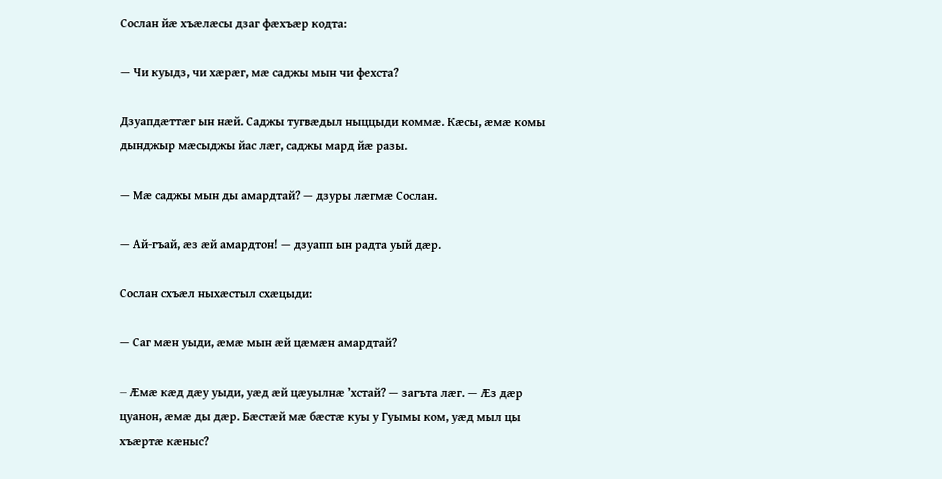Сослан йæ хъæлæсы дзаг фæхъæр кодта:

— Чи куыдз, чи хæрæг, мæ саджы мын чи фехста?

Дзуапдæттæг ын нæй. Саджы тугвæдыл ныццыди коммæ. Кæсы, æмæ комы дынджыр мæсыджы йас лæг, саджы мард йæ разы.

— Мæ саджы мын ды амардтай? — дзуры лæгмæ Сослан.

— Ай-гъай, æз æй амардтон! — дзуапп ын радта уый дæр.

Сослан схъæл ныхæстыл схæцыди:

— Саг мæн уыди, æмæ мын æй цæмæн амардтай?

— Æмæ кæд дæу уыди, уæд æй цæуылнæ ’хстай? — загъта лæг. — Æз дæр цуанон, æмæ ды дæр. Бæстæй мæ бæстæ куы у Гуымы ком, уæд мыл цы хъæртæ кæныс?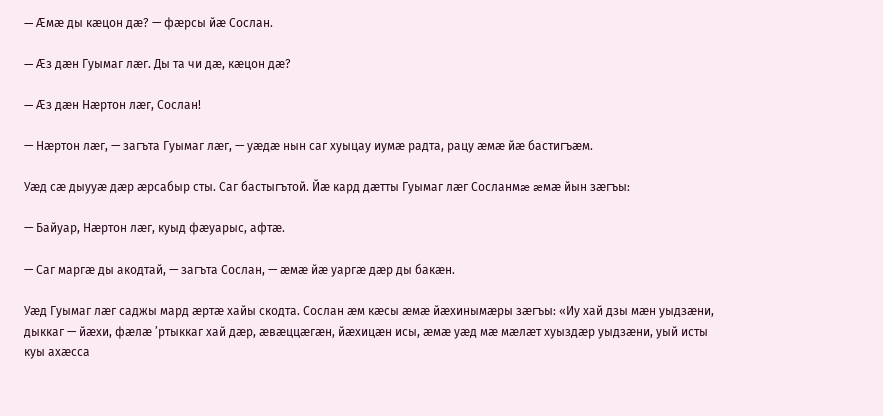— Æмæ ды кæцон дæ? — фæрсы йæ Сослан.

— Æз дæн Гуымаг лæг. Ды та чи дæ, кæцон дæ?

— Æз дæн Нæртон лæг, Сослан!

— Нæртон лæг, — загъта Гуымаг лæг, — уæдæ нын саг хуыцау иумæ радта, рацу æмæ йæ бастигъæм.

Уæд сæ дыууæ дæр æрсабыр сты. Саг бастыгътой. Йæ кард дæтты Гуымаг лæг Сосланмæ æмæ йын зæгъы:

— Байуар, Нæртон лæг, куыд фæуарыс, афтæ.

— Саг маргæ ды акодтай, — загъта Сослан, — æмæ йæ уаргæ дæр ды бакæн.

Уæд Гуымаг лæг саджы мард æртæ хайы скодта. Сослан æм кæсы æмæ йæхинымæры зæгъы: «Иу хай дзы мæн уыдзæни, дыккаг — йæхи, фæлæ ’ртыккаг хай дæр, æвæццæгæн, йæхицæн исы, æмæ уæд мæ мæлæт хуыздæр уыдзæни, уый исты куы ахæсса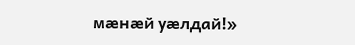мæнæй уæлдай!»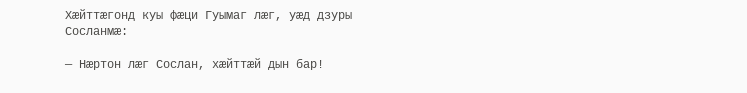Хæйттæгонд куы фæци Гуымаг лæг, уæд дзуры Сосланмæ:

— Нæртон лæг Сослан, хæйттæй дын бар!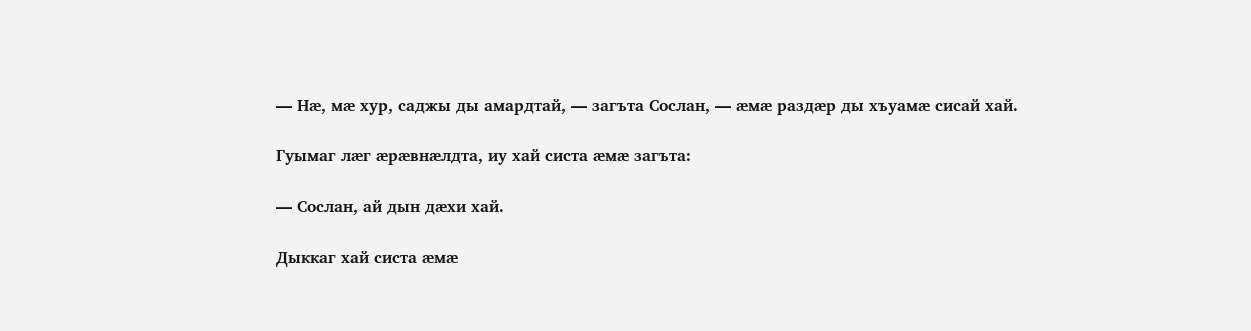— Нæ, мæ хур, саджы ды амардтай, — загъта Сослан, — æмæ раздæр ды хъуамæ сисай хай.

Гуымаг лæг æрæвнæлдта, иу хай систа æмæ загъта:

— Сослан, ай дын дæхи хай.

Дыккаг хай систа æмæ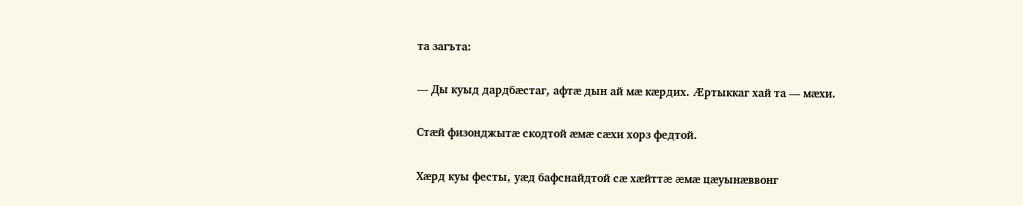та загъта:

— Ды куыд дардбæстаг, афтæ дын ай мæ кæрдих. Æртыккаг хай та — мæхи.

Стæй физонджытæ скодтой æмæ сæхи хорз федтой.

Хæрд куы фесты, уæд бафснайдтой сæ хæйттæ æмæ цæуынæввонг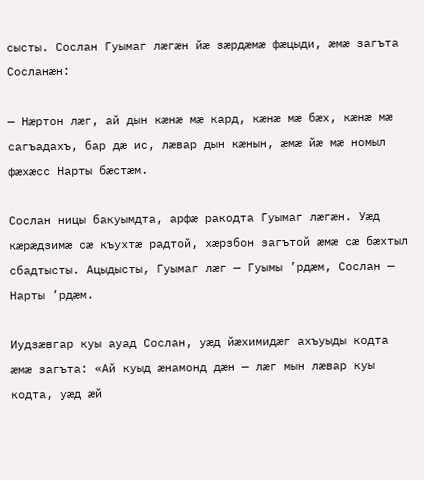сысты. Сослан Гуымаг лæгæн йæ зæрдæмæ фæцыди, æмæ загъта Сосланæн:

— Нæртон лæг, ай дын кæнæ мæ кард, кæнæ мæ бæх, кæнæ мæ сагъадахъ, бар дæ ис, лæвар дын кæнын, æмæ йæ мæ номыл фæхæсс Нарты бæстæм.

Сослан ницы бакуымдта, арфæ ракодта Гуымаг лæгæн. Уæд кæрæдзимæ сæ къухтæ радтой, хæрзбон загътой æмæ сæ бæхтыл сбадтысты. Ацыдысты, Гуымаг лæг — Гуымы ’рдæм, Сослан — Нарты ’рдæм.

Иудзæвгар куы ауад Сослан, уæд йæхимидæг ахъуыды кодта æмæ загъта: «Ай куыд æнамонд дæн — лæг мын лæвар куы кодта, уæд æй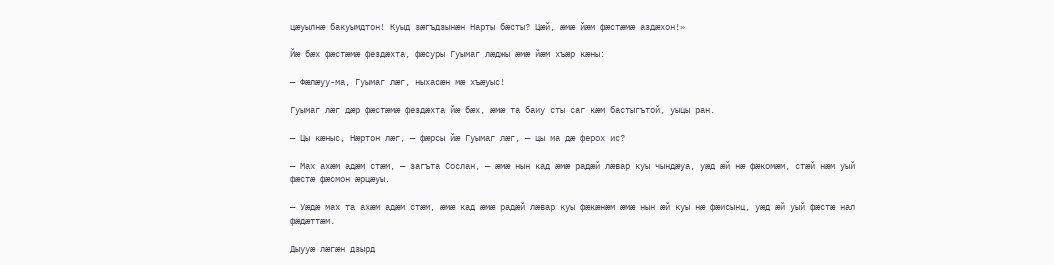цæуылнæ бакуымдтон! Куыд зæгъдзынæн Нарты бæсты? Цæй, æмæ йæм фæстæмæ аздæхон!»

Йæ бæх фæстæмæ фездæхта, фæсуры Гуымаг лæджы æмæ йæм хъæр кæны:

— Фæлæуу-ма, Гуымаг лæг, ныхасæн мæ хъæуыс!

Гуымаг лæг дæр фæстæмæ фездæхта йæ бæх, æмæ та баиу сты саг кæм бастыгътой, уыцы ран.

— Цы кæныс, Нæртон лæг, — фæрсы йæ Гуымаг лæг, — цы ма дæ ферох ис?

— Мах ахæм адæм стæм, — загъта Сослан, — æмæ нын кад æмæ радæй лæвар куы чындæуа, уæд æй нæ фæкомæм, стæй нæм уый фæстæ фæсмон æрцæуы.

— Уæдæ мах та ахæм адæм стæм, æмæ кад æмæ радæй лæвар куы фæкæнæм æмæ нын æй куы нæ фæисынц, уæд æй уый фæстæ нал фæдæттæм.

Дыууæ лæгæн дзырд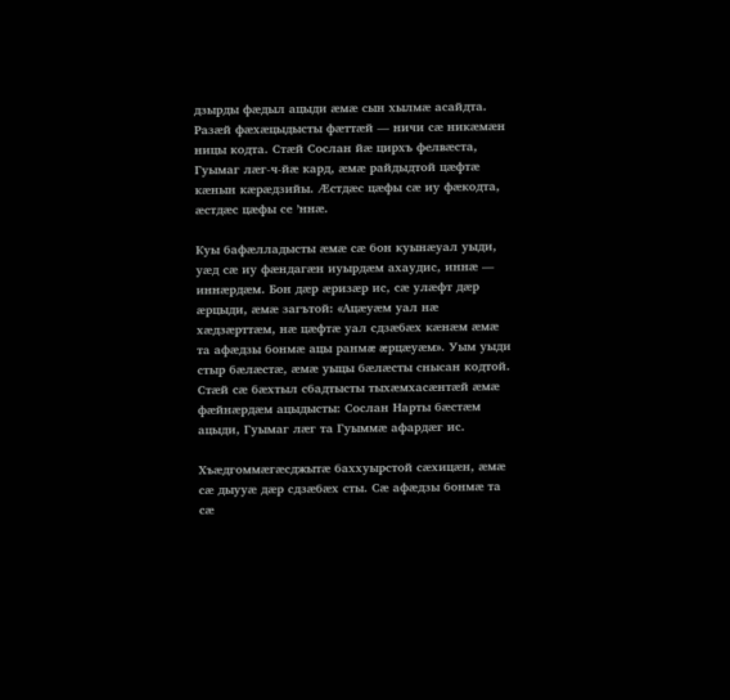дзырды фæдыл ацыди æмæ сын хылмæ асайдта. Разæй фæхæцыдысты фæттæй — ничи сæ никæмæн ницы кодта. Стæй Сослан йæ цирхъ фелвæста, Гуымаг лæг-ч-йæ кард, æмæ райдыдтой цæфтæ кæнын кæрæдзийы. Æстдæс цæфы сæ иу фæкодта, æстдæс цæфы се ’ннæ.

Куы бафæлладысты æмæ сæ бон куынæуал уыди, уæд сæ иу фæндагæн иуырдæм ахаудис, иннæ — иннæрдæм. Бон дæр æризæр ис, сæ улæфт дæр æрцыди, æмæ загътой: «Ацæуæм уал нæ хæдзæрттæм, нæ цæфтæ уал сдзæбæх кæнæм æмæ та афæдзы бонмæ ацы ранмæ æрцæуæм». Уым уыди стыр бæлæстæ, æмæ уыцы бæлæсты снысан кодтой. Стæй сæ бæхтыл сбадтысты тыхæмхасæнтæй æмæ фæйнæрдæм ацыдысты: Сослан Нарты бæстæм ацыди, Гуымаг лæг та Гуыммæ афардæг ис.

Хъæдгоммæгæсджытæ баххуырстой сæхицæн, æмæ сæ дыууæ дæр сдзæбæх сты. Сæ афæдзы бонмæ та сæ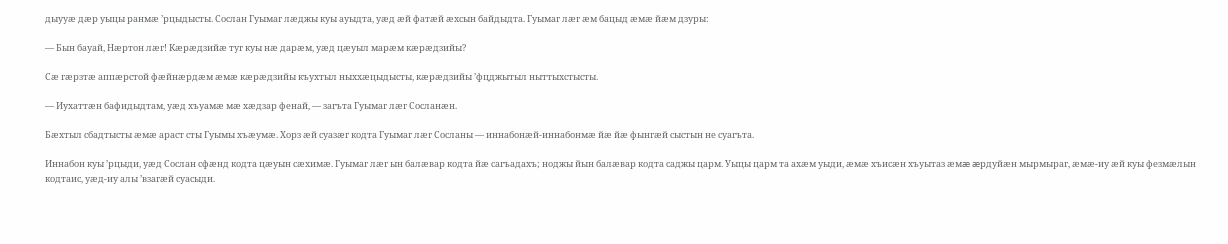дыууæ дæр уыцы ранмæ ’рцыдысты. Сослан Гуымаг лæджы куы ауыдта, уæд æй фатæй æхсын байдыдта. Гуымаг лæг æм бацыд æмæ йæм дзуры:

— Бын бауай, Нæртон лæг! Кæрæдзийæ туг куы нæ дарæм, уæд цæуыл марæм кæрæдзийы?

Сæ гæрзтæ аппæрстой фæйнæрдæм æмæ кæрæдзийы къухтыл ныххæцыдысты, кæрæдзийы ’фцджытыл ныттыхстысты.

— Иухаттæн бафидыдтам, уæд хъуамæ мæ хæдзар фенай, — загъта Гуымаг лæг Сосланæн.

Бæхтыл сбадтысты æмæ араст сты Гуымы хъæумæ. Хорз æй суазæг кодта Гуымаг лæг Сосланы — иннабонæй-иннабонмæ йæ йæ фынгæй сыстын не суагъта.

Иннабон куы ’рцыди, уæд Сослан сфæнд кодта цæуын сæхимæ. Гуымаг лæг ын балæвар кодта йæ сагъадахъ; ноджы йын балæвар кодта саджы царм. Уыцы царм та ахæм уыди, æмæ хъисæн хъуытаз æмæ æрдуйæн мырмыраг, æмæ-иу æй куы фезмæлын кодтаис, уæд-иу алы ’взагæй суасыди.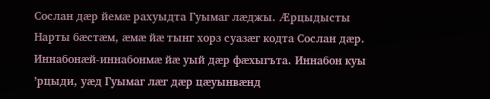Сослан дæр йемæ рахуыдта Гуымаг лæджы. Æрцыдысты Нарты бæстæм, æмæ йæ тынг хорз суазæг кодта Сослан дæр. Иннабонæй-иннабонмæ йæ уый дæр фæхыгъта. Иннабон куы ’рцыди, уæд Гуымаг лæг дæр цæуынвæнд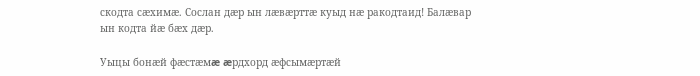скодта сæхимæ. Сослан дæр ын лæвæрттæ куыд нæ ракодтаид! Балæвар ын кодта йæ бæх дæр.

Уыцы бонæй фæстæмæ æрдхорд æфсымæртæй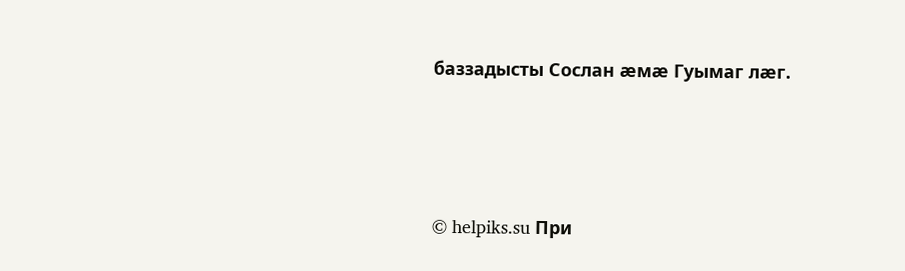баззадысты Сослан æмæ Гуымаг лæг.





© helpiks.su При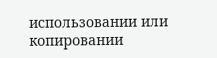использовании или копировании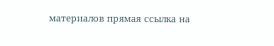материалов прямая ссылка на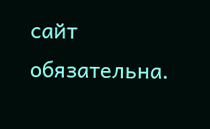сайт обязательна.